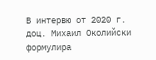В интервю от 2020 г. доц. Михаил Околийски формулира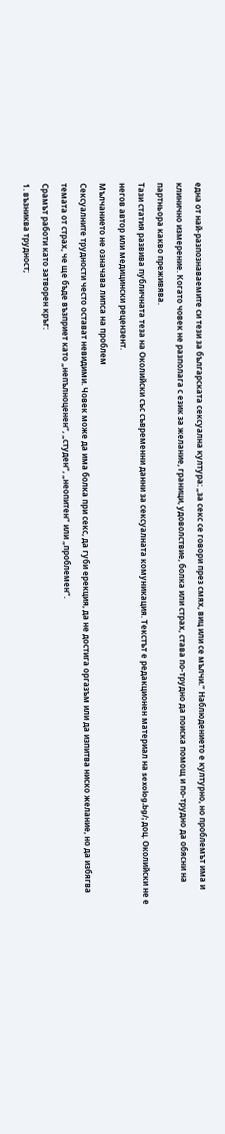една от най-разпознаваемите си тези за българската сексуална култура: „за секс се говори през смях, виц или се мълчи.“ Наблюдението е културно, но проблемът има и клинично измерение. Когато човек не разполага с език за желание, граници, удоволствие, болка или страх, става по-трудно да поиска помощ и по-трудно да обясни на партньора какво преживява.
Тази статия развива публичната теза на Околийски със съвременни данни за сексуалната комуникация. Текстът е редакционен материал на sexolog.bg/; доц. Околийски не е негов автор или медицински рецензент.
Мълчанието не означава липса на проблем
Сексуалните трудности често остават невидими. Човек може да има болка при секс, да губи ерекция, да не достига оргазъм или да изпитва ниско желание, но да избягва темата от страх, че ще бъде възприет като „непълноценен“, „студен“, „неопитен“ или „проблемен“.
Срамът работи като затворен кръг:
1. възниква трудност;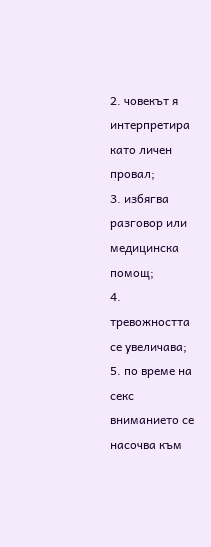2. човекът я интерпретира като личен провал;
3. избягва разговор или медицинска помощ;
4. тревожността се увеличава;
5. по време на секс вниманието се насочва към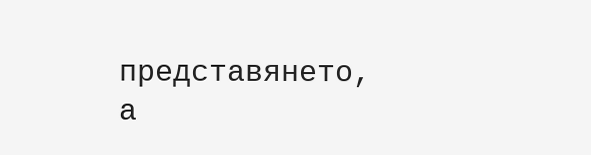представянето, а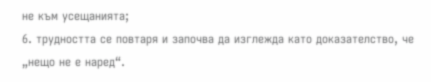не към усещанията;
6. трудността се повтаря и започва да изглежда като доказателство, че „нещо не е наред“.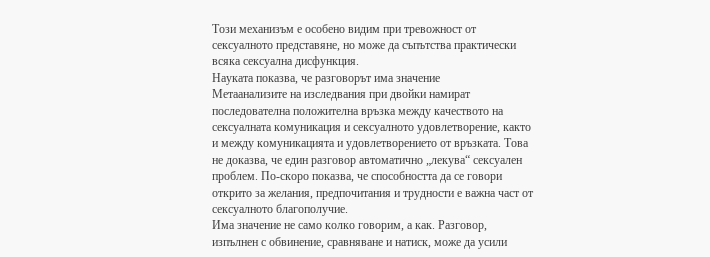Този механизъм е особено видим при тревожност от сексуалното представяне, но може да съпътства практически всяка сексуална дисфункция.
Науката показва, че разговорът има значение
Метаанализите на изследвания при двойки намират последователна положителна връзка между качеството на сексуалната комуникация и сексуалното удовлетворение, както и между комуникацията и удовлетворението от връзката. Това не доказва, че един разговор автоматично „лекува“ сексуален проблем. По-скоро показва, че способността да се говори открито за желания, предпочитания и трудности е важна част от сексуалното благополучие.
Има значение не само колко говорим, а как. Разговор, изпълнен с обвинение, сравняване и натиск, може да усили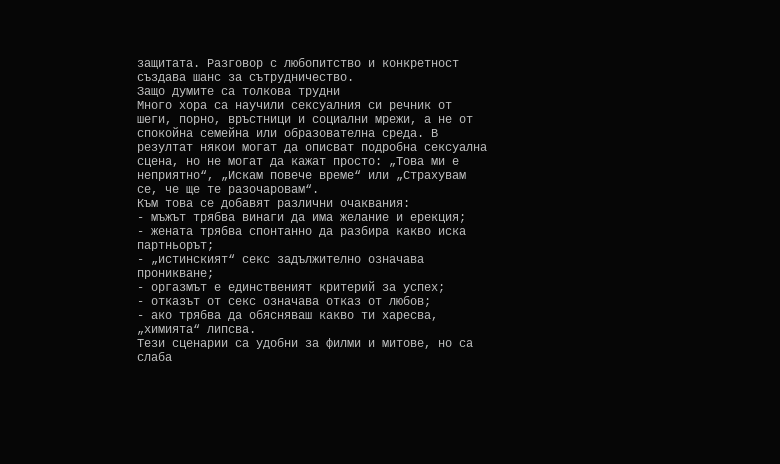защитата. Разговор с любопитство и конкретност създава шанс за сътрудничество.
Защо думите са толкова трудни
Много хора са научили сексуалния си речник от шеги, порно, връстници и социални мрежи, а не от спокойна семейна или образователна среда. В резултат някои могат да описват подробна сексуална сцена, но не могат да кажат просто: „Това ми е неприятно“, „Искам повече време“ или „Страхувам се, че ще те разочаровам“.
Към това се добавят различни очаквания:
- мъжът трябва винаги да има желание и ерекция;
- жената трябва спонтанно да разбира какво иска партньорът;
- „истинският“ секс задължително означава проникване;
- оргазмът е единственият критерий за успех;
- отказът от секс означава отказ от любов;
- ако трябва да обясняваш какво ти харесва, „химията“ липсва.
Тези сценарии са удобни за филми и митове, но са слаба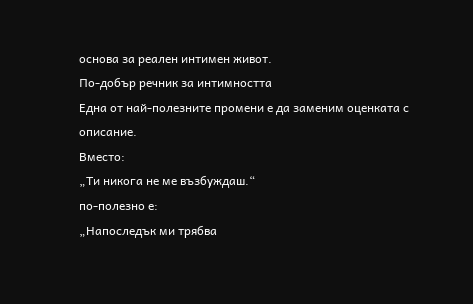основа за реален интимен живот.
По-добър речник за интимността
Една от най-полезните промени е да заменим оценката с описание.
Вместо:
„Ти никога не ме възбуждаш.“
по-полезно е:
„Напоследък ми трябва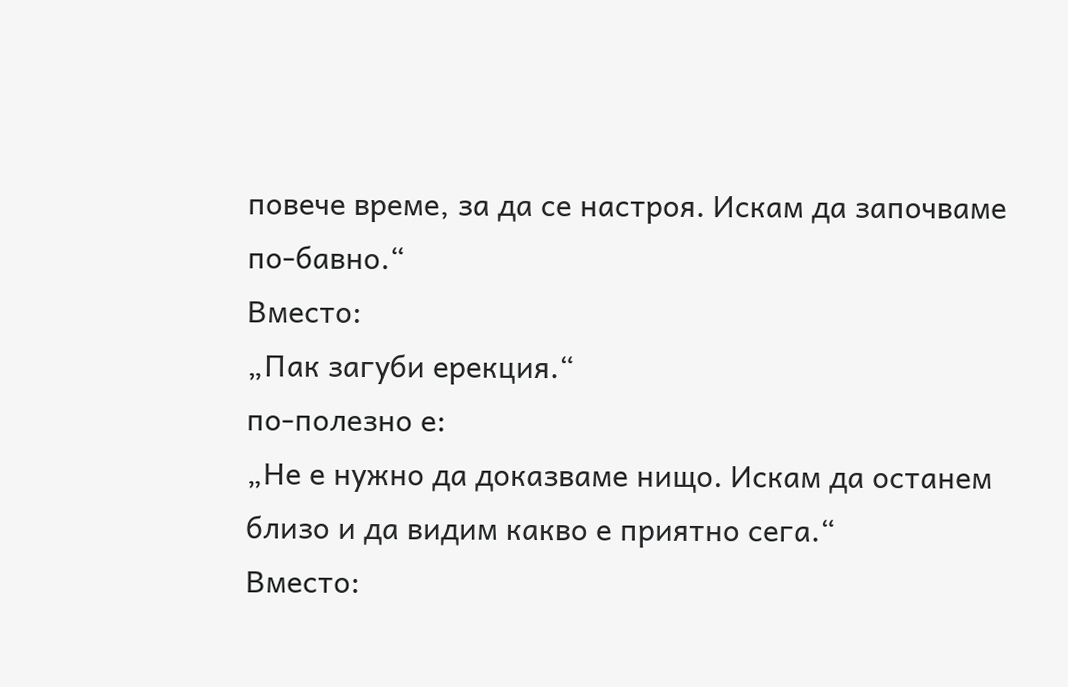повече време, за да се настроя. Искам да започваме по-бавно.“
Вместо:
„Пак загуби ерекция.“
по-полезно е:
„Не е нужно да доказваме нищо. Искам да останем близо и да видим какво е приятно сега.“
Вместо: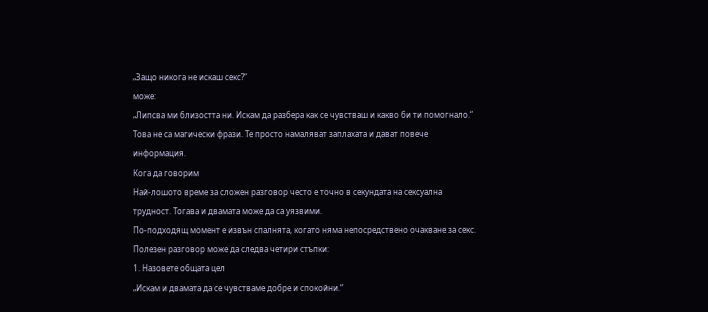„Защо никога не искаш секс?“
може:
„Липсва ми близостта ни. Искам да разбера как се чувстваш и какво би ти помогнало.“
Това не са магически фрази. Те просто намаляват заплахата и дават повече информация.
Кога да говорим
Най-лошото време за сложен разговор често е точно в секундата на сексуална трудност. Тогава и двамата може да са уязвими.
По-подходящ момент е извън спалнята, когато няма непосредствено очакване за секс. Полезен разговор може да следва четири стъпки:
1. Назовете общата цел
„Искам и двамата да се чувстваме добре и спокойни.“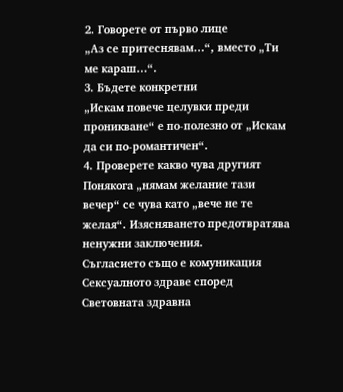2. Говорете от първо лице
„Аз се притеснявам…“, вместо „Ти ме караш…“.
3. Бъдете конкретни
„Искам повече целувки преди проникване“ е по-полезно от „Искам да си по-романтичен“.
4. Проверете какво чува другият
Понякога „нямам желание тази вечер“ се чува като „вече не те желая“. Изясняването предотвратява ненужни заключения.
Съгласието също е комуникация
Сексуалното здраве според Световната здравна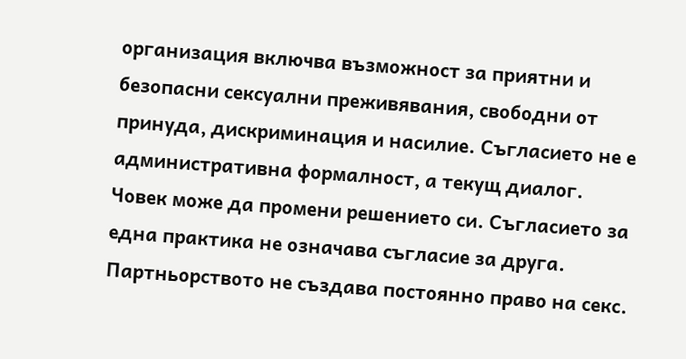организация включва възможност за приятни и безопасни сексуални преживявания, свободни от принуда, дискриминация и насилие. Съгласието не е административна формалност, а текущ диалог.
Човек може да промени решението си. Съгласието за една практика не означава съгласие за друга. Партньорството не създава постоянно право на секс.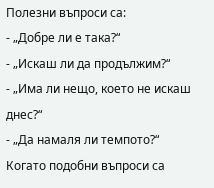Полезни въпроси са:
- „Добре ли е така?“
- „Искаш ли да продължим?“
- „Има ли нещо, което не искаш днес?“
- „Да намаля ли темпото?“
Когато подобни въпроси са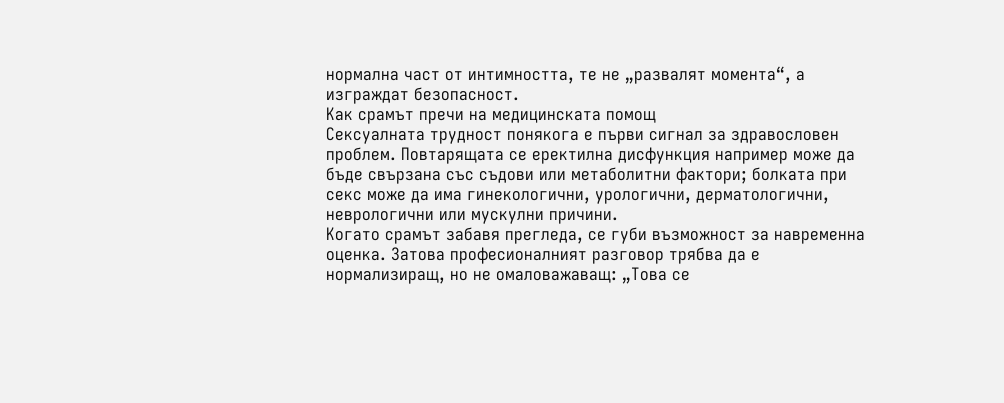нормална част от интимността, те не „развалят момента“, а изграждат безопасност.
Как срамът пречи на медицинската помощ
Сексуалната трудност понякога е първи сигнал за здравословен проблем. Повтарящата се еректилна дисфункция например може да бъде свързана със съдови или метаболитни фактори; болката при секс може да има гинекологични, урологични, дерматологични, неврологични или мускулни причини.
Когато срамът забавя прегледа, се губи възможност за навременна оценка. Затова професионалният разговор трябва да е нормализиращ, но не омаловажаващ: „Това се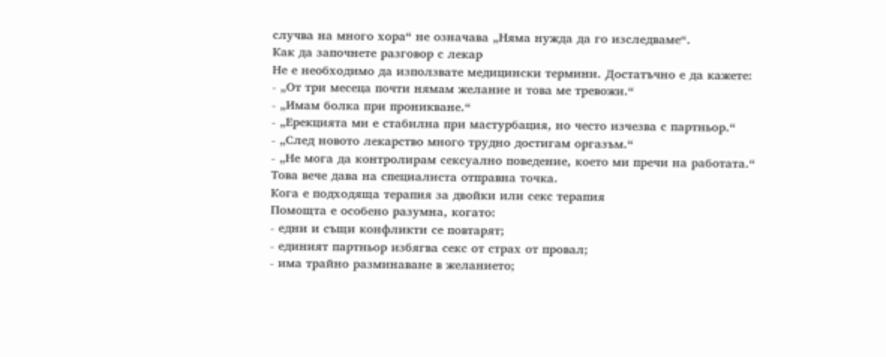случва на много хора“ не означава „Няма нужда да го изследваме“.
Как да започнете разговор с лекар
Не е необходимо да използвате медицински термини. Достатъчно е да кажете:
- „От три месеца почти нямам желание и това ме тревожи.“
- „Имам болка при проникване.“
- „Ерекцията ми е стабилна при мастурбация, но често изчезва с партньор.“
- „След новото лекарство много трудно достигам оргазъм.“
- „Не мога да контролирам сексуално поведение, което ми пречи на работата.“
Това вече дава на специалиста отправна точка.
Кога е подходяща терапия за двойки или секс терапия
Помощта е особено разумна, когато:
- едни и същи конфликти се повтарят;
- единият партньор избягва секс от страх от провал;
- има трайно разминаване в желанието;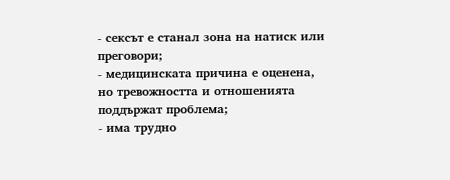- сексът е станал зона на натиск или преговори;
- медицинската причина е оценена, но тревожността и отношенията поддържат проблема;
- има трудно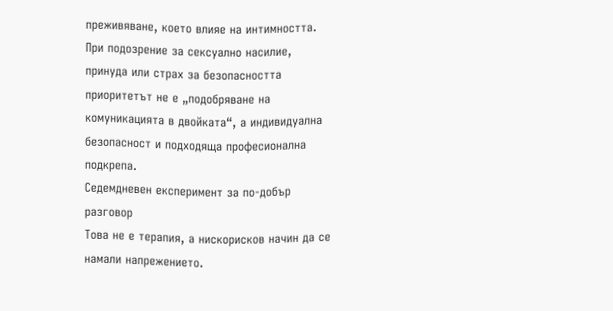преживяване, което влияе на интимността.
При подозрение за сексуално насилие, принуда или страх за безопасността приоритетът не е „подобряване на комуникацията в двойката“, а индивидуална безопасност и подходяща професионална подкрепа.
Седемдневен експеримент за по-добър разговор
Това не е терапия, а нискорисков начин да се намали напрежението.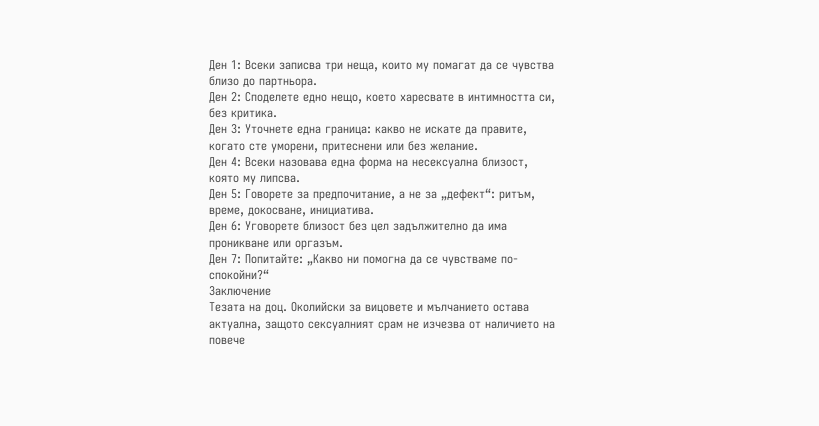Ден 1: Всеки записва три неща, които му помагат да се чувства близо до партньора.
Ден 2: Споделете едно нещо, което харесвате в интимността си, без критика.
Ден 3: Уточнете една граница: какво не искате да правите, когато сте уморени, притеснени или без желание.
Ден 4: Всеки назовава една форма на несексуална близост, която му липсва.
Ден 5: Говорете за предпочитание, а не за „дефект“: ритъм, време, докосване, инициатива.
Ден 6: Уговорете близост без цел задължително да има проникване или оргазъм.
Ден 7: Попитайте: „Какво ни помогна да се чувстваме по-спокойни?“
Заключение
Тезата на доц. Околийски за вицовете и мълчанието остава актуална, защото сексуалният срам не изчезва от наличието на повече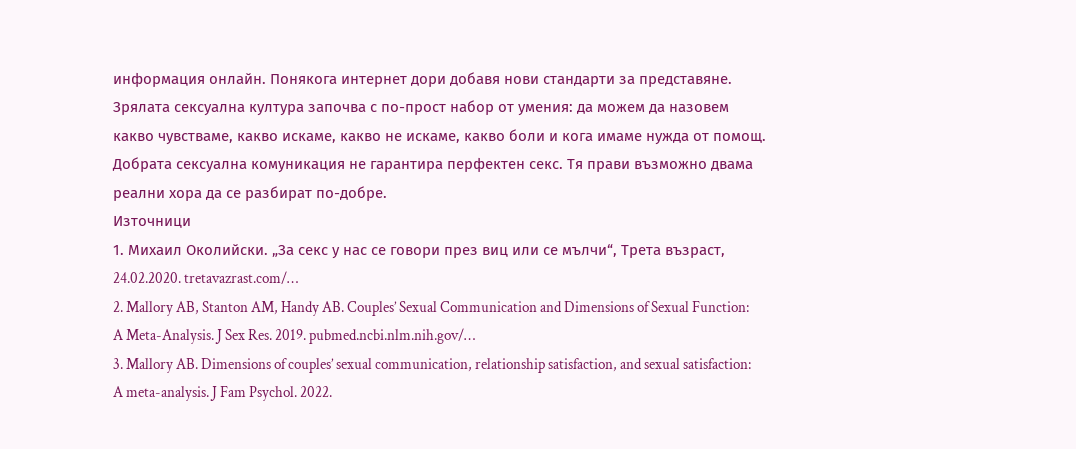информация онлайн. Понякога интернет дори добавя нови стандарти за представяне.
Зрялата сексуална култура започва с по-прост набор от умения: да можем да назовем какво чувстваме, какво искаме, какво не искаме, какво боли и кога имаме нужда от помощ. Добрата сексуална комуникация не гарантира перфектен секс. Тя прави възможно двама реални хора да се разбират по-добре.
Източници
1. Михаил Околийски. „За секс у нас се говори през виц или се мълчи“, Трета възраст, 24.02.2020. tretavazrast.com/…
2. Mallory AB, Stanton AM, Handy AB. Couples’ Sexual Communication and Dimensions of Sexual Function: A Meta-Analysis. J Sex Res. 2019. pubmed.ncbi.nlm.nih.gov/…
3. Mallory AB. Dimensions of couples’ sexual communication, relationship satisfaction, and sexual satisfaction: A meta-analysis. J Fam Psychol. 2022.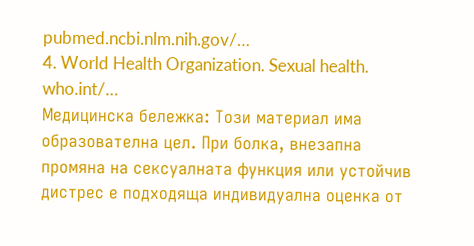pubmed.ncbi.nlm.nih.gov/…
4. World Health Organization. Sexual health. who.int/…
Медицинска бележка: Този материал има образователна цел. При болка, внезапна промяна на сексуалната функция или устойчив дистрес е подходяща индивидуална оценка от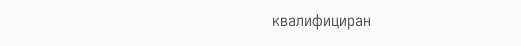квалифициран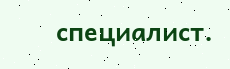специалист.